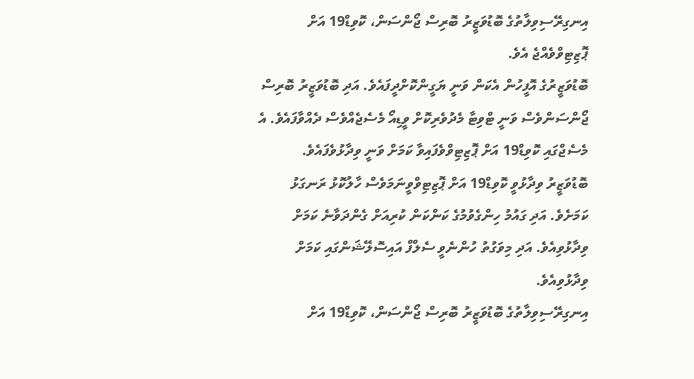އިނގިރޭސިވިލާތުގެ ބޮޑުވަޒީރު ބޮރިސް ޖޯންސަން، ކޮވިޑް19 އަށް ޕޮޒިޓިވްވެއްޖެ އެވެ.
ބޮޑުވަޒީރުގެ އޮފީހުން އެކަން ވަނީ ޔަގީންކޮށްދީފައެވެ. އަދި ބޮޑުވަޒީރު ބޮރިސް ޖޯންސަންވެސް ވަނީ ޓްވިޓާ މެދުވެރިކޮށް ވީޑިއޯ މެސެޖެއްވެސް ދެއްވާފައެވެ. އެ މެސެޖްގައި ކޮވިޑް19 އަށް ޕޮޒިޓިވްވެފައިވާ ކަމަށް ވަނީ ވިދާޅުވެފައެވެ.
ބޮޑުވަޒީރު ވިދާޅުވީ ކޮވިޑް19 އަށް ޕޮޒިޓިވްވީނަމަވެސް ހާލުކޮޅު ރަނގަޅު ކަމަށެވެ. އަދި ގައުމު ހިންގެވުމުގެ ކަންކަން ކުރިއަށް ގެންދަވާނެ ކަމަށް ވިދާޅުވިއެވެ. އަދި މިވަގުތު ހުންނެވީ ސެލްފް އައިސޮލޭޝަންގައި ކަމަށް ވިދާޅުވިއެވެ.
އިނގިރޭސިވިލާތުގެ ބޮޑުވަޒީރު ބޮރިސް ޖޯންސަން، ކޮވިޑް19 އަށް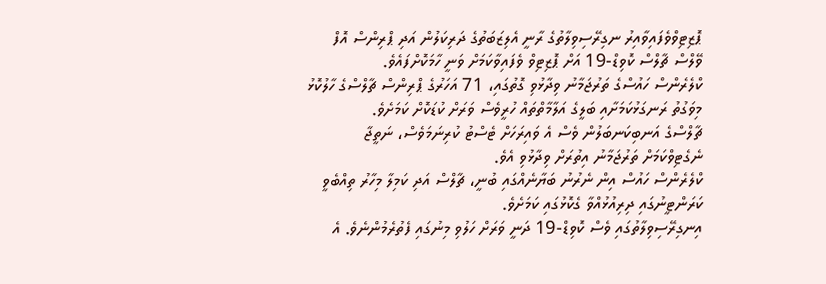ޕޮޒިޓިވްވެފައިވާއިރު ނގިރޭސިވިލާތުގެ ރާނީ އެލިޒަބަތުގެ ދަރިކަލުން އަދި ޕްރިންސް އޮފް ވޭލްސް ޗާލްސް ކޮވިޑް-19 އަށް ޕޮޒިޓިވް ވެފައިވާކަމަށް ވަނީ ހާމަކޮށްފައެވެ.
ކްލެރެންސް ހައުސްގެ ތަރުޖަމާނު ވިދާޅުވި ގޮތުގައި، 71 އަހަރުގެ ޕްރިންސް ޗާލްސްގެ ހާލުކޮޅު މިވަގުތު ރަނގަޅުކަމަށާއި ބަލީގެ އަލާމާތްތައް ހުރީވެސް ވަރަށް ކުޑަކޮށް ކަމަށެވެ.
ޗާލްސްގެ އަނބިކަނބަލުން ވެސް އެ ވައިރަހަށް ޓެސްޓު ކުރިނަމަވެސް، ނަތީޖާ ނެގެޓިވްކަމަށް ތަރުޖަމާނު އިތުރަށް ވިދާޅުވި އެވެ.
ކްލެރެންސް ހައުސް އިން ނެރުނު ބަޔާނެއްގައި ބުނީ، ޗާލްސް އަދި ކަމިލާ މިހާރު ތިއްބެވީ ކަރަންޓީނުގައި ދިރިއުޅުއްވާ ގެކޮޅުގައި ކަމަށެވެ.
އިނގިރޭސިވިލާތުގައި ވެސް ކޮވިޑް-19 ދަނީ ވަރަށް ހަލުވި މިނުގައި ފެތުރެމުންނެވެ. އެ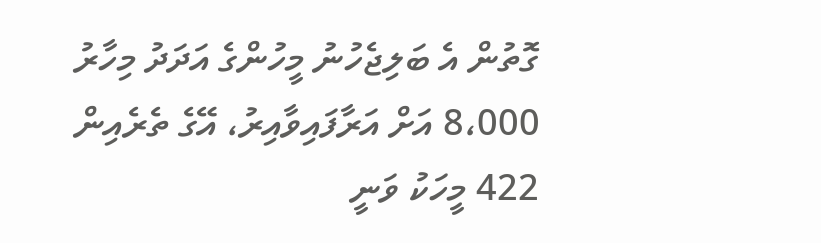ގޮތުން އެ ބަލިޖެހުނު މީހުންގެ އަދަދު މިހާރު 8،000 އަށް އަރާފައިވާއިރު، އޭގެ ތެރެއިން 422 މީހަކު ވަނީ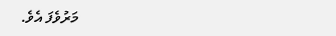މަރުވެފަ އެވެ.